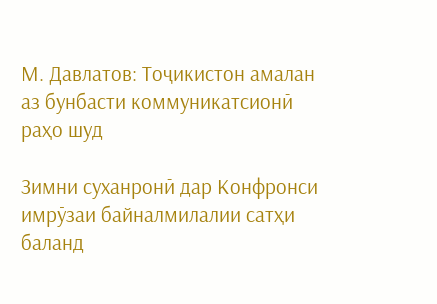М. Давлатов: Тоҷикистон амалан аз бунбасти коммуникатсионӣ раҳо шуд

Зимни суханронӣ дар Конфронси имрӯзаи байналмилалии сатҳи баланд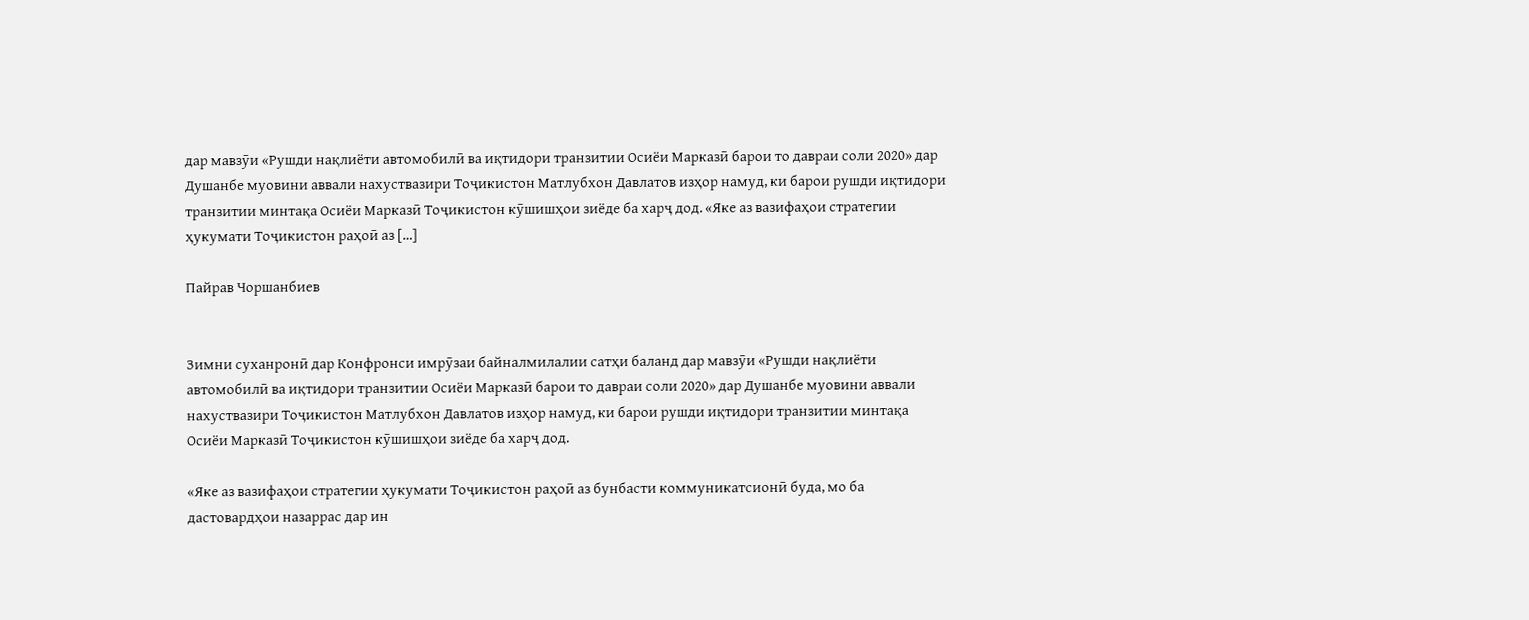дар мавзӯи «Рушди нақлиёти автомобилӣ ва иқтидори транзитии Осиёи Марказӣ барои то давраи соли 2020» дар Душанбе муовини аввали нахуствазири Тоҷикистон Матлубхон Давлатов изҳор намуд, ки барои рушди иқтидори транзитии минтақа Осиёи Марказӣ Тоҷикистон кӯшишҳои зиёде ба харҷ дод. «Яке аз вазифаҳои стратегии ҳукумати Тоҷикистон раҳоӣ аз […]

Пайрав Чоршанбиев


Зимни суханронӣ дар Конфронси имрӯзаи байналмилалии сатҳи баланд дар мавзӯи «Рушди нақлиёти автомобилӣ ва иқтидори транзитии Осиёи Марказӣ барои то давраи соли 2020» дар Душанбе муовини аввали нахуствазири Тоҷикистон Матлубхон Давлатов изҳор намуд, ки барои рушди иқтидори транзитии минтақа Осиёи Марказӣ Тоҷикистон кӯшишҳои зиёде ба харҷ дод.

«Яке аз вазифаҳои стратегии ҳукумати Тоҷикистон раҳоӣ аз бунбасти коммуникатсионӣ буда, мо ба дастовардҳои назаррас дар ин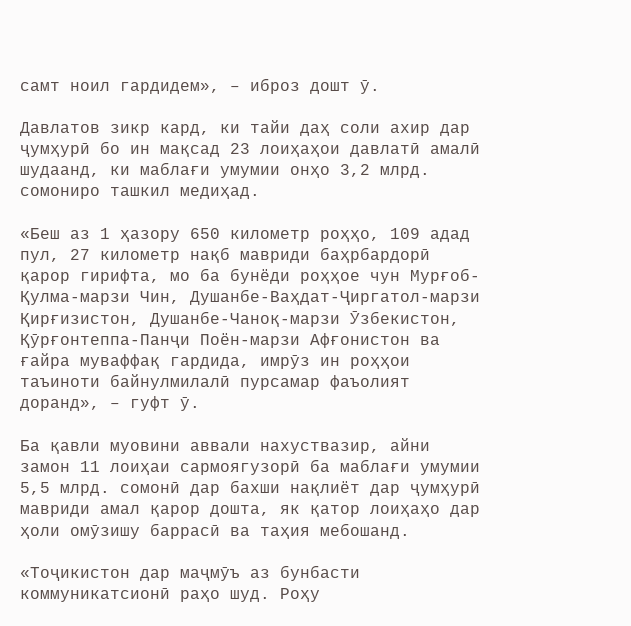самт ноил гардидем», – иброз дошт ӯ.

Давлатов зикр кард, ки тайи даҳ соли ахир дар ҷумҳурӣ бо ин мақсад 23 лоиҳаҳои давлатӣ амалӣ шудаанд, ки маблағи умумии онҳо 3,2 млрд. сомониро ташкил медиҳад.

«Беш аз 1 ҳазору 650 километр роҳҳо, 109 адад пул, 27 километр нақб мавриди баҳрбардорӣ қарор гирифта, мо ба бунёди роҳҳое чун Мурғоб-Қулма-марзи Чин, Душанбе-Ваҳдат-Ҷиргатол-марзи Қирғизистон, Душанбе-Чаноқ-марзи Ӯзбекистон, Қӯрғонтеппа-Панҷи Поён-марзи Афғонистон ва ғайра муваффақ гардида, имрӯз ин роҳҳои таъиноти байнулмилалӣ пурсамар фаъолият доранд», – гуфт ӯ.

Ба қавли муовини аввали нахуствазир, айни замон 11 лоиҳаи сармоягузорӣ ба маблағи умумии 5,5 млрд. сомонӣ дар бахши нақлиёт дар ҷумҳурӣ мавриди амал қарор дошта, як қатор лоиҳаҳо дар ҳоли омӯзишу баррасӣ ва таҳия мебошанд.

«Тоҷикистон дар маҷмӯъ аз бунбасти коммуникатсионӣ раҳо шуд. Роҳу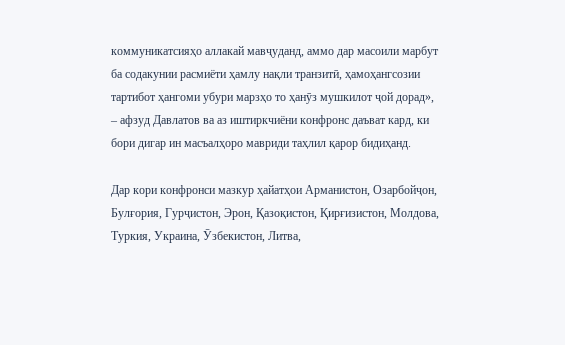коммуникатсияҳо аллакай мавҷуданд, аммо дар масоили марбут ба содакунии расмиёти ҳамлу нақли транзитӣ, ҳамоҳангсозии тартибот ҳангоми убури марзҳо то ҳанӯз мушкилот ҷой дорад», – афзуд Давлатов ва аз иштиркчиёни конфронс даъват кард, ки бори дигар ин масъалҳоро мавриди таҳлил қарор бидиҳанд.

Дар кори конфронси мазкур ҳайатҳои Арманистон, Озарбойҷон, Булғория, Гурҷистон, Эрон, Қазоқистон, Қирғизистон, Молдова, Туркия, Украина, Ӯзбекистон, Литва,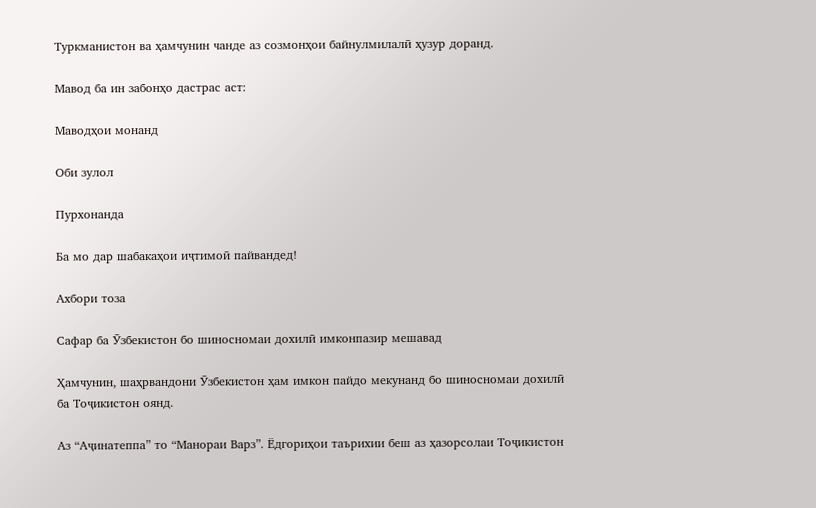Туркманистон ва ҳамчунин чанде аз созмонҳои байнулмилалӣ ҳузур доранд.

Мавод ба ин забонҳо дастрас аст:

Маводҳои монанд

Оби зулол

Пурхонанда

Ба мо дар шабакаҳои иҷтимоӣ пайвандед!

Ахбори тоза

Сафар ба Ӯзбекистон бо шиносномаи дохилӣ имконпазир мешавад

Ҳамчунин, шаҳрвандони Ӯзбекистон ҳам имкон пайдо мекунанд бо шиносномаи дохилӣ ба Тоҷикистон оянд.

Аз “Аҷинатеппа” то “Манораи Варз”. Ёдгориҳои таърихии беш аз ҳазорсолаи Тоҷикистон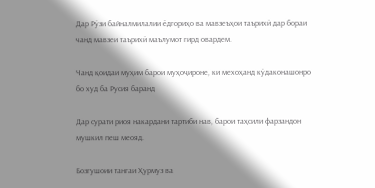Дар Рӯзи байналмилалии ёдгориҳо ва мавзеъҳои таърихӣ дар бораи чанд мавзеи таърихӣ маълумот гирд овардем.

Чанд қоидаи муҳим барои муҳоҷироне, ки мехоҳанд кӯдаконашонро бо худ ба Русия баранд

Дар сурати риоя накардани тартиби нав, барои таҳсили фарзандон мушкил пеш меояд.

Бозгушоии тангаи Ҳурмуз ва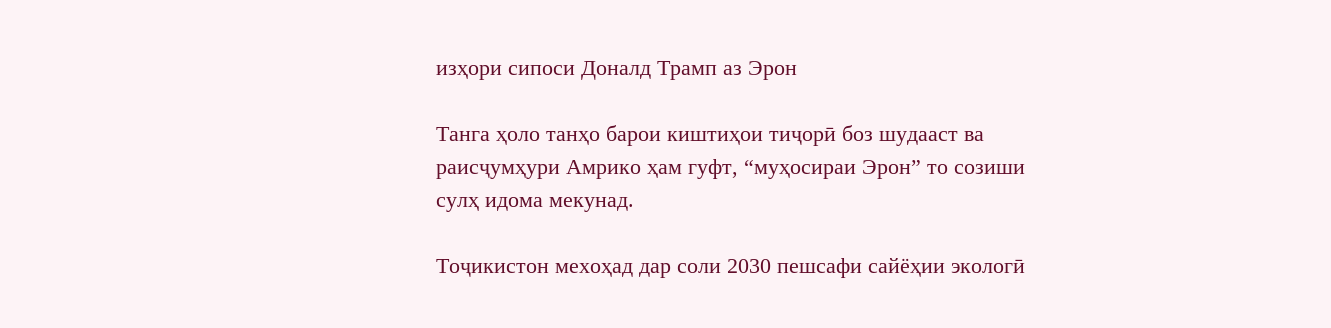изҳори сипоси Доналд Трамп аз Эрон

Танга ҳоло танҳо барои киштиҳои тиҷорӣ боз шудааст ва раисҷумҳури Амрико ҳам гуфт, “муҳосираи Эрон” то созиши сулҳ идома мекунад.

Тоҷикистон мехоҳад дар соли 2030 пешсафи сайёҳии экологӣ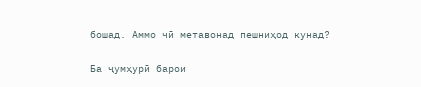бошад. Аммо чӣ метавонад пешниҳод кунад?

Ба ҷумҳурӣ барои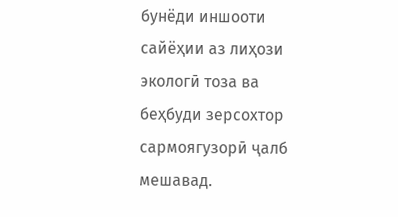бунёди иншооти сайёҳии аз лиҳози экологӣ тоза ва беҳбуди зерсохтор сармоягузорӣ ҷалб мешавад.